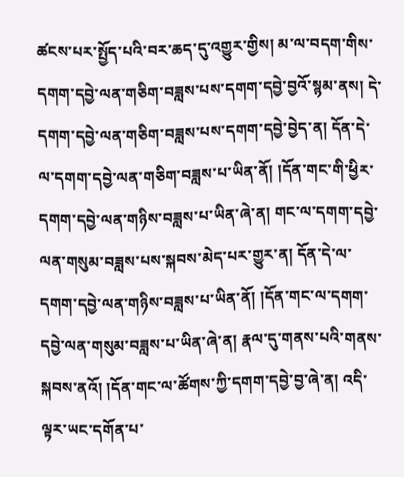ཚངས་པར་སྤྱོད་པའི་བར་ཆད་དུ་འགྱུར་གྱིས། མ་ལ་བདག་གིས་དགག་དབྱེ་ལན་གཅིག་བཟླས་པས་དགག་དབྱེ་བྱའོ་སྙམ་ནས། དེ་དགག་དབྱེ་ལན་གཅིག་བཟླས་པས་དགག་དབྱེ་བྱེད་ན། དོན་དེ་ལ་དགག་དབྱེ་ལན་གཅིག་བཟླས་པ་ཡིན་ནོ། །དོན་གང་གི་ཕྱིར་དགག་དབྱེ་ལན་གཉིས་བཟླས་པ་ཡིན་ཞེ་ན། གང་ལ་དགག་དབྱེ་ལན་གསུམ་བཟླས་པས་སྐབས་མེད་པར་གྱུར་ན། དོན་དེ་ལ་དགག་དབྱེ་ལན་གཉིས་བཟླས་པ་ཡིན་ནོ། །དོན་གང་ལ་དགག་དབྱེ་ལན་གསུམ་བཟླས་པ་ཡིན་ཞེ་ན། རྣལ་དུ་གནས་པའི་གནས་སྐབས་ནའོ། །དོན་གང་ལ་ཚོགས་ཀྱི་དགག་དབྱེ་བྱ་ཞེ་ན། འདི་ལྟར་ཡང་དགོན་པ་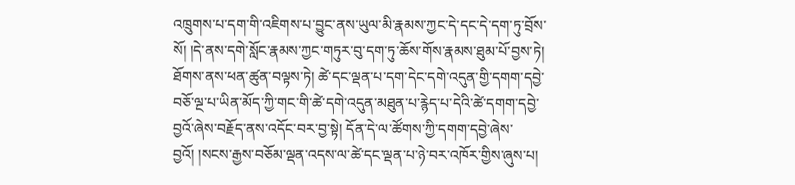འཁྲུགས་པ་དག་གི་འཇིགས་པ་བྱུང་ནས་ཡུལ་མི་རྣམས་ཀྱང་དེ་དང་དེ་དག་ཏུ་བྲོས་སོ། །དེ་ནས་དགེ་སློང་རྣམས་ཀྱང་གཏུར་བུ་དག་ཏུ་ཆོས་གོས་རྣམས་ཐུམ་པོ་བྱས་ཏེ། ཐོགས་ནས་ཕན་ཚུན་བལྟས་ཏེ། ཚེ་དང་ལྡན་པ་དག་དེང་དགེ་འདུན་གྱི་དགག་དབྱེ་བཅོ་ལྔ་པ་ཡིན་མོད་ཀྱི་གང་གི་ཚེ་དགེ་འདུན་མཐུན་པ་རྙེད་པ་དེའི་ཚེ་དགག་དབྱེ་བྱའོ་ཞེས་བརྗོད་ནས་འདོང་བར་བྱ་སྟེ། དོན་དེ་ལ་ཚོགས་ཀྱི་དགག་དབྱེ་ཞེས་བྱའོ། །སངས་རྒྱས་བཅོམ་ལྡན་འདས་ལ་ཚེ་དང་ལྡན་པ་ཉེ་བར་འཁོར་གྱིས་ཞུས་པ།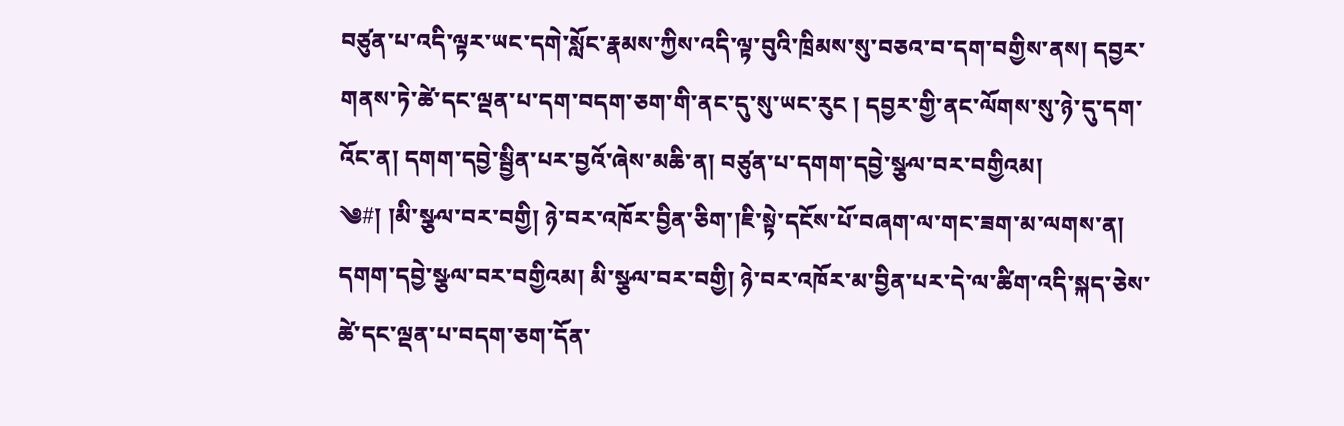བཙུན་པ་འདི་ལྟར་ཡང་དགེ་སློང་རྣམས་ཀྱིས་འདི་ལྟ་བུའི་ཁྲིམས་སུ་བཅའ་བ་དག་བགྱིས་ནས། དབྱར་གནས་ཏེ་ཚེ་དང་ལྡན་པ་དག་བདག་ཅག་གི་ནང་དུ་སུ་ཡང་རུང ། དབྱར་གྱི་ནང་ལོགས་སུ་ཉེ་དུ་དག་འོང་ན། དགག་དབྱེ་སྦྱིན་པར་བྱའོ་ཞེས་མཆི་ན། བཙུན་པ་དགག་དབྱེ་སྩལ་བར་བགྱིའམ།
༄#། །མི་སྩལ་བར་བགྱི། ཉེ་བར་འཁོར་བྱིན་ཅིག་།ཇི་སྟེ་དངོས་པོ་བཞག་ལ་གང་ཟག་མ་ལགས་ན། དགག་དབྱེ་སྩལ་བར་བགྱིའམ། མི་སྩལ་བར་བགྱི། ཉེ་བར་འཁོར་མ་བྱིན་པར་དེ་ལ་ཚིག་འདི་སྐད་ཅེས་ཚེ་དང་ལྡན་པ་བདག་ཅག་དོན་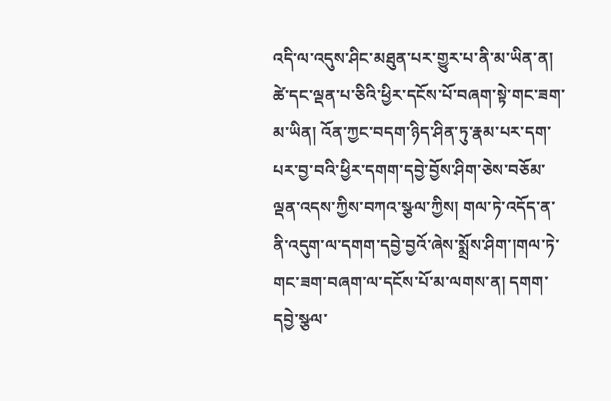འདི་ལ་འདུས་ཤིང་མཐུན་པར་གྱུར་པ་ནི་མ་ཡིན་ན། ཚེ་དང་ལྡན་པ་ཅིའི་ཕྱིར་དངོས་པོ་བཞག་སྟེ་གང་ཟག་མ་ཡིན། འོན་ཀྱང་བདག་ཉིད་ཤིན་ཏུ་རྣམ་པར་དག་པར་བྱ་བའི་ཕྱིར་དགག་དབྱེ་བྱོས་ཤིག་ཅེས་བཅོམ་ལྡན་འདས་ཀྱིས་བཀའ་སྩལ་ཀྱིས། གལ་ཏེ་འདོད་ན་ནི་འདུག་ལ་དགག་དབྱེ་བྱའོ་ཞེས་སྨྲོས་ཤིག་།གལ་ཏེ་གང་ཟག་བཞག་ལ་དངོས་པོ་མ་ལགས་ན། དགག་དབྱེ་སྩལ་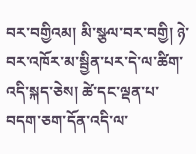བར་བགྱིའམ། མི་སྩལ་བར་བགྱི། ཉེ་བར་འཁོར་མ་སྦྱིན་པར་དེ་ལ་ཚིག་འདི་སྐད་ཅེས། ཚེ་དང་ལྡན་པ་བདག་ཅག་དོན་འདི་ལ་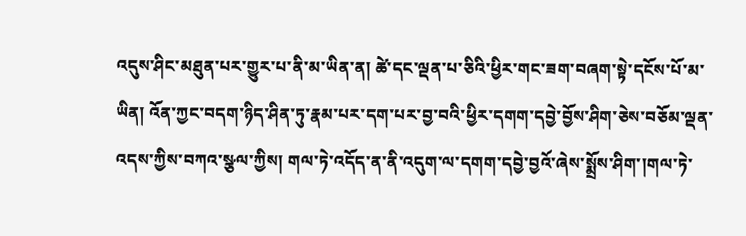འདུས་ཤིང་མཐུན་པར་གྱུར་པ་ནི་མ་ཡིན་ན། ཚེ་དང་ལྡན་པ་ཅིའི་ཕྱིར་གང་ཟག་བཞག་སྟེ་དངོས་པོ་མ་ཡིན། འོན་ཀྱང་བདག་ཉིད་ཤིན་ཏུ་རྣམ་པར་དག་པར་བྱ་བའི་ཕྱིར་དགག་དབྱེ་བྱོས་ཤིག་ཅེས་བཅོམ་ལྡན་འདས་ཀྱིས་བཀའ་སྩལ་ཀྱིས། གལ་ཏེ་འདོད་ན་ནི་འདུག་ལ་དགག་དབྱེ་བྱའོ་ཞེས་སྨྲོས་ཤིག་།གལ་ཏེ་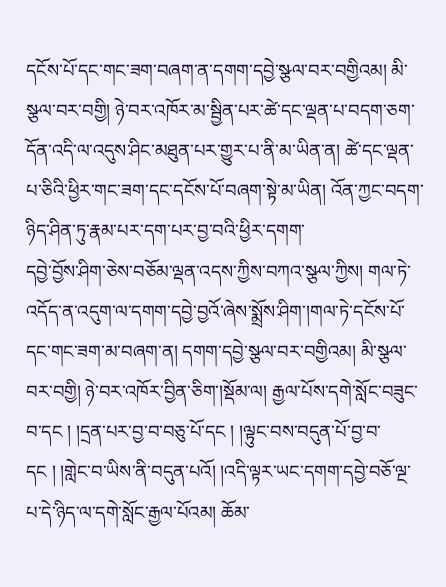དངོས་པོ་དང་གང་ཟག་བཞག་ན་དགག་དབྱེ་སྩལ་བར་བགྱིའམ། མི་སྩལ་བར་བགྱི། ཉེ་བར་འཁོར་མ་སྦྱིན་པར་ཚེ་དང་ལྡན་པ་བདག་ཅག་དོན་འདི་ལ་འདུས་ཤིང་མཐུན་པར་གྱུར་པ་ནི་མ་ཡིན་ན། ཚེ་དང་ལྡན་པ་ཅིའི་ཕྱིར་གང་ཟག་དང་དངོས་པོ་བཞག་སྟེ་མ་ཡིན། འོན་ཀྱང་བདག་ཉིད་ཤིན་ཏུ་རྣམ་པར་དག་པར་བྱ་བའི་ཕྱིར་དགག་
དབྱེ་བྱོས་ཤིག་ཅེས་བཅོམ་ལྡན་འདས་ཀྱིས་བཀའ་སྩལ་ཀྱིས། གལ་ཏེ་འདོད་ན་འདུག་ལ་དགག་དབྱེ་བྱའོ་ཞེས་སྨྲོས་ཤིག་།གལ་ཏེ་དངོས་པོ་དང་གང་ཟག་མ་བཞག་ན། དགག་དབྱེ་སྩལ་བར་བགྱིའམ། མི་སྩལ་བར་བགྱི། ཉེ་བར་འཁོར་བྱིན་ཅིག་།སྡོམ་ལ། རྒྱལ་པོས་དགེ་སློང་བཟུང་བ་དང ། །དྲན་པར་བྱ་བ་བཅུ་པོ་དང ། །ལྟུང་བས་བདུན་པོ་བྱ་བ་དང ། །གླེང་བ་ཡིས་ནི་བདུན་པའོ། །འདི་ལྟར་ཡང་དགག་དབྱེ་བཅོ་ལྔ་པ་དེ་ཉིད་ལ་དགེ་སློང་རྒྱལ་པོའམ། ཆོམ་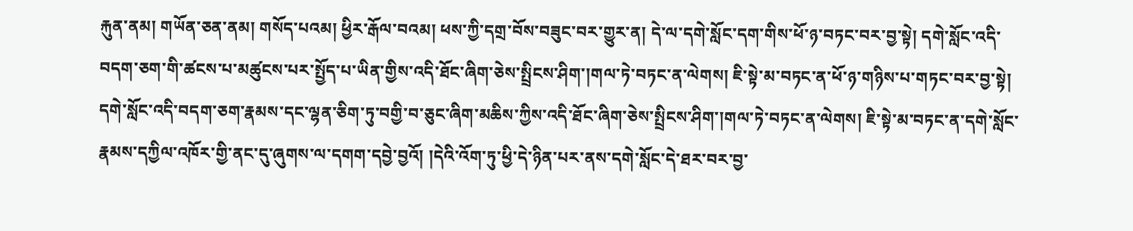རྐུན་ནམ། གཡོན་ཅན་ནམ། གསོད་པའམ། ཕྱིར་རྒོལ་བའམ། ཕས་ཀྱི་དགྲ་བོས་བཟུང་བར་གྱུར་ན། དེ་ལ་དགེ་སློང་དག་གིས་ཕོ་ཉ་བཏང་བར་བྱ་སྟེ། དགེ་སློང་འདི་བདག་ཅག་གི་ཚངས་པ་མཚུངས་པར་སྤྱོད་པ་ཡིན་གྱིས་འདི་ཐོང་ཞིག་ཅེས་སྤྲིངས་ཤིག་།གལ་ཏེ་བཏང་ན་ལེགས། ཇི་སྟེ་མ་བཏང་ན་ཕོ་ཉ་གཉིས་པ་གཏང་བར་བྱ་སྟེ། དགེ་སློང་འདི་བདག་ཅག་རྣམས་དང་ལྷན་ཅིག་ཏུ་བགྱི་བ་ཅུང་ཞིག་མཆིས་ཀྱིས་འདི་ཐོང་ཞིག་ཅེས་སྤྲིངས་ཤིག་།གལ་ཏེ་བཏང་ན་ལེགས། ཇི་སྟེ་མ་བཏང་ན་དགེ་སློང་རྣམས་དཀྱིལ་འཁོར་གྱི་ནང་དུ་ཞུགས་ལ་དགག་དབྱེ་བྱའོ། །དེའི་འོག་ཏུ་ཕྱི་དེ་ཉིན་པར་ནས་དགེ་སློང་དེ་ཐར་བར་བྱ་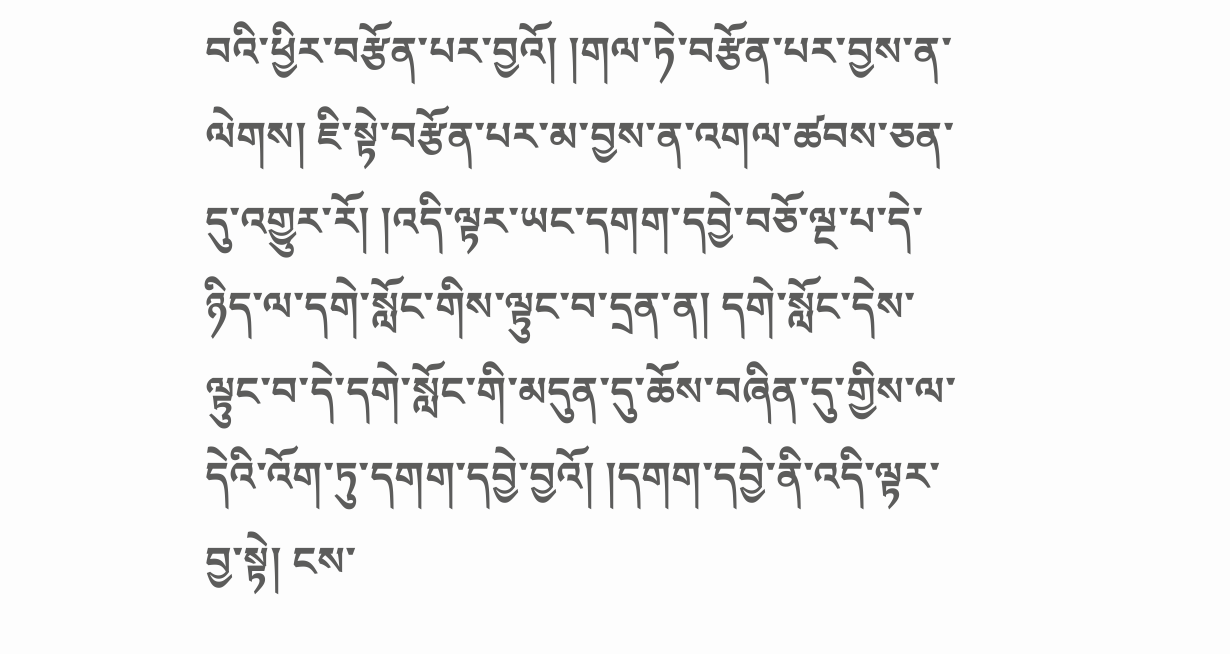བའི་ཕྱིར་བརྩོན་པར་བྱའོ། །གལ་ཏེ་བརྩོན་པར་བྱས་ན་ལེགས། ཇི་སྟེ་བརྩོན་པར་མ་བྱས་ན་འགལ་ཚབས་ཅན་དུ་འགྱུར་རོ། །འདི་ལྟར་ཡང་དགག་དབྱེ་བཅོ་ལྔ་པ་དེ་ཉིད་ལ་དགེ་སློང་གིས་ལྟུང་བ་དྲན་ན། དགེ་སློང་དེས་ལྟུང་བ་དེ་དགེ་སློང་གི་མདུན་དུ་ཆོས་བཞིན་དུ་གྱིས་ལ་དེའི་འོག་ཏུ་དགག་དབྱེ་བྱའོ། །དགག་དབྱེ་ནི་འདི་ལྟར་བྱ་སྟེ། ངས་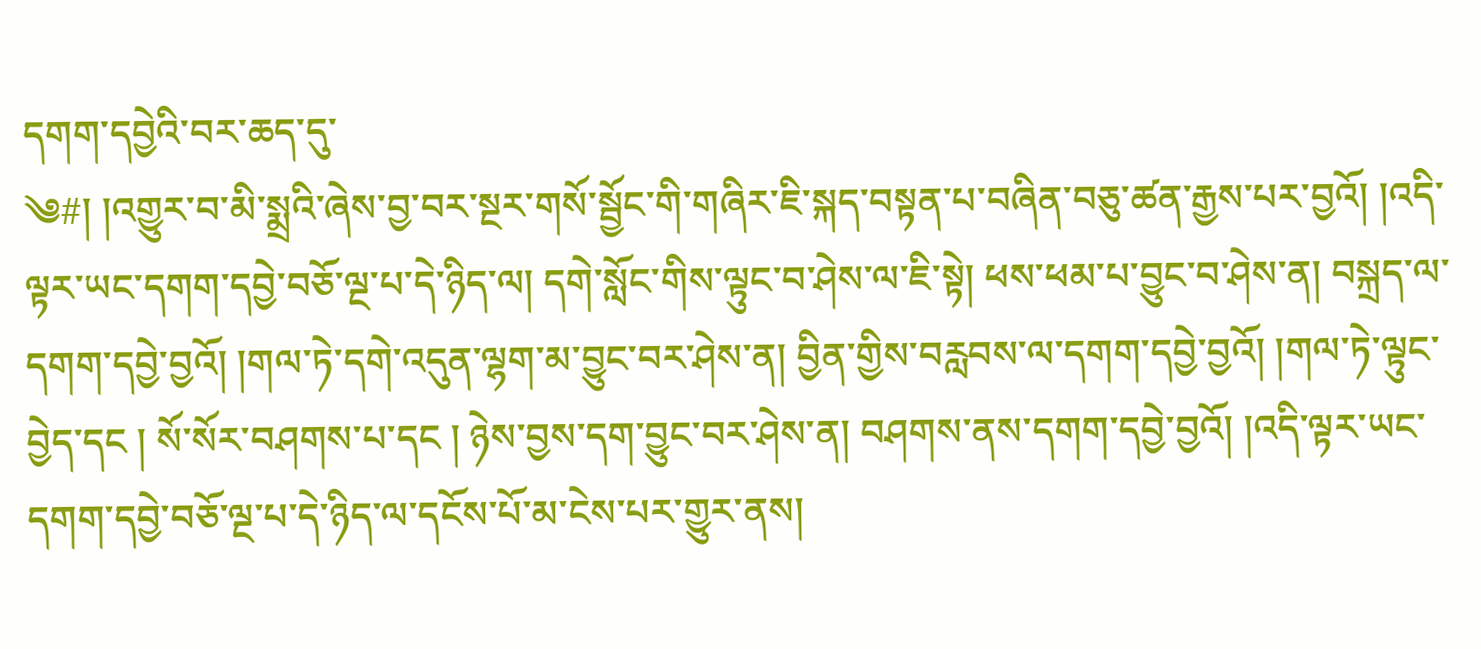དགག་དབྱེའི་བར་ཆད་དུ་
༄#། །འགྱུར་བ་མི་སྨྲའི་ཞེས་བྱ་བར་སྔར་གསོ་སྦྱོང་གི་གཞིར་ཇི་སྐད་བསྟན་པ་བཞིན་བཅུ་ཚན་རྒྱས་པར་བྱའོ། །འདི་ལྟར་ཡང་དགག་དབྱེ་བཅོ་ལྔ་པ་དེ་ཉིད་ལ། དགེ་སློང་གིས་ལྟུང་བ་ཤེས་ལ་ཇི་སྟེ། ཕས་ཕམ་པ་བྱུང་བ་ཤེས་ན། བསྐྲད་ལ་དགག་དབྱེ་བྱའོ། །གལ་ཏེ་དགེ་འདུན་ལྷག་མ་བྱུང་བར་ཤེས་ན། བྱིན་གྱིས་བརླབས་ལ་དགག་དབྱེ་བྱའོ། །གལ་ཏེ་ལྟུང་བྱེད་དང ། སོ་སོར་བཤགས་པ་དང ། ཉེས་བྱས་དག་བྱུང་བར་ཤེས་ན། བཤགས་ནས་དགག་དབྱེ་བྱའོ། །འདི་ལྟར་ཡང་དགག་དབྱེ་བཅོ་ལྔ་པ་དེ་ཉིད་ལ་དངོས་པོ་མ་ངེས་པར་གྱུར་ནས།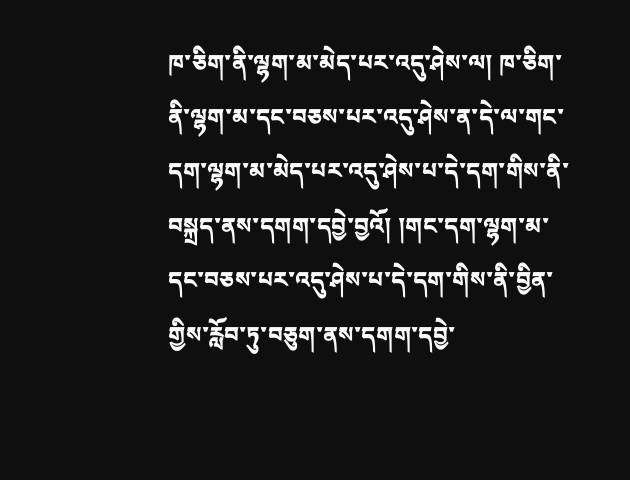ཁ་ཅིག་ནི་ལྷག་མ་མེད་པར་འདུ་ཤེས་ལ། ཁ་ཅིག་ནི་ལྷག་མ་དང་བཅས་པར་འདུ་ཤེས་ན་དེ་ལ་གང་དག་ལྷག་མ་མེད་པར་འདུ་ཤེས་པ་དེ་དག་གིས་ནི་བསྐྲད་ནས་དགག་དབྱེ་བྱའོ། །གང་དག་ལྷག་མ་དང་བཅས་པར་འདུ་ཤེས་པ་དེ་དག་གིས་ནི་བྱིན་གྱིས་རློབ་ཏུ་བཅུག་ནས་དགག་དབྱེ་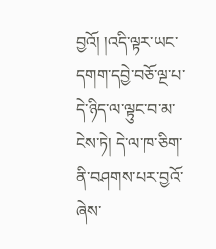བྱའོ། །འདི་ལྟར་ཡང་དགག་དབྱེ་བཅོ་ལྔ་པ་དེ་ཉིད་ལ་ལྟུང་བ་མ་ངེས་ཏེ། དེ་ལ་ཁ་ཅིག་ནི་བཤགས་པར་བྱའོ་ཞེས་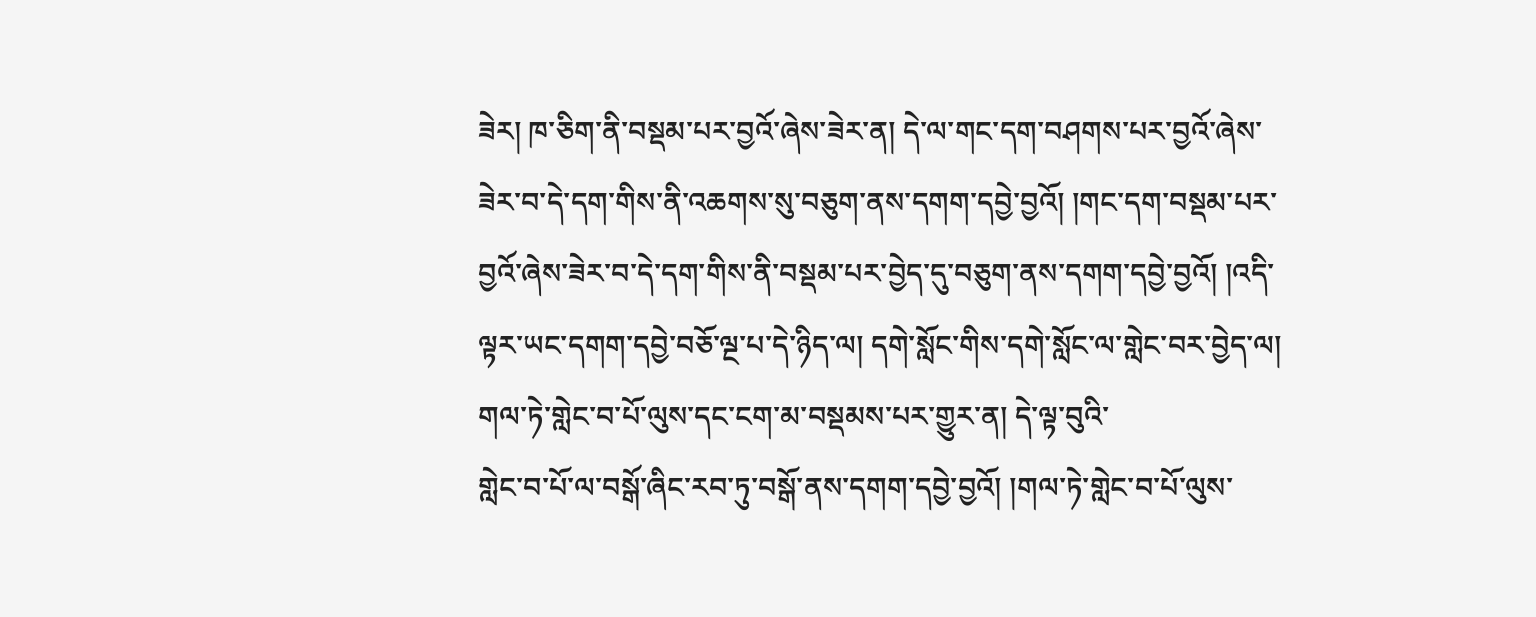ཟེར། ཁ་ཅིག་ནི་བསྡམ་པར་བྱའོ་ཞེས་ཟེར་ན། དེ་ལ་གང་དག་བཤགས་པར་བྱའོ་ཞེས་ཟེར་བ་དེ་དག་གིས་ནི་འཆགས་སུ་བཅུག་ནས་དགག་དབྱེ་བྱའོ། །གང་དག་བསྡམ་པར་བྱའོ་ཞེས་ཟེར་བ་དེ་དག་གིས་ནི་བསྡམ་པར་བྱེད་དུ་བཅུག་ནས་དགག་དབྱེ་བྱའོ། །འདི་ལྟར་ཡང་དགག་དབྱེ་བཅོ་ལྔ་པ་དེ་ཉིད་ལ། དགེ་སློང་གིས་དགེ་སློང་ལ་གླེང་བར་བྱེད་ལ། གལ་ཏེ་གླེང་བ་པོ་ལུས་དང་ངག་མ་བསྡམས་པར་གྱུར་ན། དེ་ལྟ་བུའི་
གླེང་བ་པོ་ལ་བསྒོ་ཞིང་རབ་ཏུ་བསྒོ་ནས་དགག་དབྱེ་བྱའོ། །གལ་ཏེ་གླེང་བ་པོ་ལུས་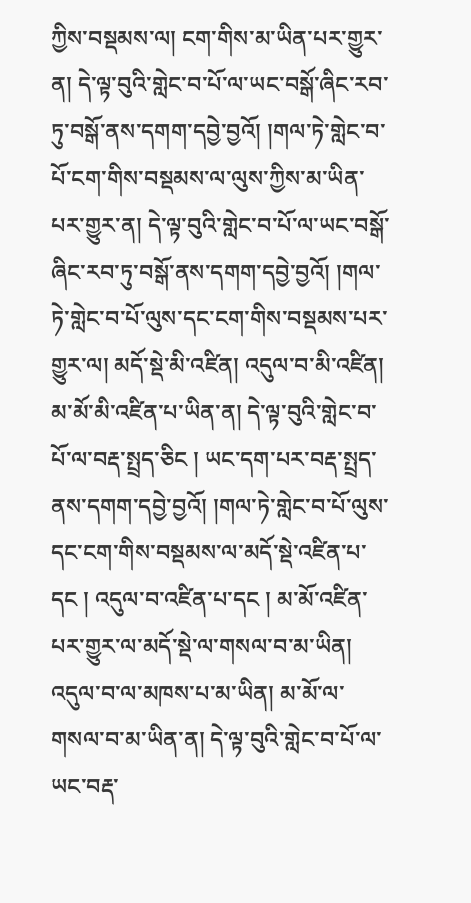ཀྱིས་བསྡམས་ལ། ངག་གིས་མ་ཡིན་པར་གྱུར་ན། དེ་ལྟ་བུའི་གླེང་བ་པོ་ལ་ཡང་བསྒོ་ཞིང་རབ་ཏུ་བསྒོ་ནས་དགག་དབྱེ་བྱའོ། །གལ་ཏེ་གླེང་བ་པོ་ངག་གིས་བསྡམས་ལ་ལུས་ཀྱིས་མ་ཡིན་པར་གྱུར་ན། དེ་ལྟ་བུའི་གླེང་བ་པོ་ལ་ཡང་བསྒོ་ཞིང་རབ་ཏུ་བསྒོ་ནས་དགག་དབྱེ་བྱའོ། །གལ་ཏེ་གླེང་བ་པོ་ལུས་དང་ངག་གིས་བསྡམས་པར་གྱུར་ལ། མདོ་སྡེ་མི་འཛིན། འདུལ་བ་མི་འཛིན། མ་མོ་མི་འཛིན་པ་ཡིན་ན། དེ་ལྟ་བུའི་གླེང་བ་པོ་ལ་བརྡ་སྤྲད་ཅིང ། ཡང་དག་པར་བརྡ་སྤྲད་ནས་དགག་དབྱེ་བྱའོ། །གལ་ཏེ་གླེང་བ་པོ་ལུས་དང་ངག་གིས་བསྡམས་ལ་མདོ་སྡེ་འཛིན་པ་དང ། འདུལ་བ་འཛིན་པ་དང ། མ་མོ་འཛིན་པར་གྱུར་ལ་མདོ་སྡེ་ལ་གསལ་བ་མ་ཡིན། འདུལ་བ་ལ་མཁས་པ་མ་ཡིན། མ་མོ་ལ་གསལ་བ་མ་ཡིན་ན། དེ་ལྟ་བུའི་གླེང་བ་པོ་ལ་ཡང་བརྡ་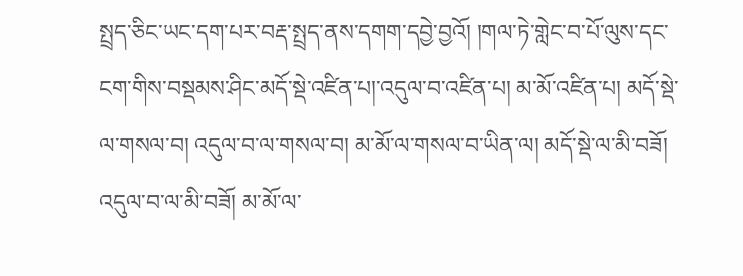སྤྲད་ཅིང་ཡང་དག་པར་བརྡ་སྤྲད་ནས་དགག་དབྱེ་བྱའོ། །གལ་ཏེ་གླེང་བ་པོ་ལུས་དང་ངག་གིས་བསྡམས་ཤིང་མདོ་སྡེ་འཛིན་པ།་འདུལ་བ་འཛིན་པ། མ་མོ་འཛིན་པ། མདོ་སྡེ་ལ་གསལ་བ། འདུལ་བ་ལ་གསལ་བ། མ་མོ་ལ་གསལ་བ་ཡིན་ལ། མདོ་སྡེ་ལ་མི་བཟོ། འདུལ་བ་ལ་མི་བཟོ། མ་མོ་ལ་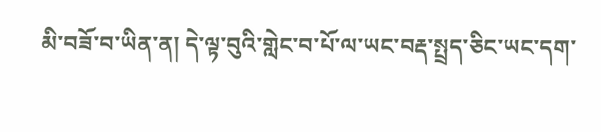མི་བཟོ་བ་ཡིན་ན། དེ་ལྟ་བུའི་གླེང་བ་པོ་ལ་ཡང་བརྡ་སྤྲད་ཅིང་ཡང་དག་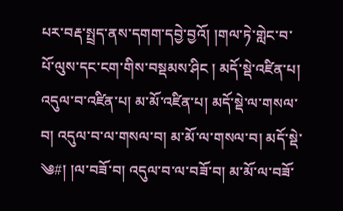པར་བརྡ་སྤྲད་ནས་དགག་དབྱེ་བྱའོ། །གལ་ཏེ་གླེང་བ་པོ་ལུས་དང་ངག་གིས་བསྡམས་ཤིང ། མདོ་སྡེ་འཛིན་པ། འདུལ་བ་འཛིན་པ། མ་མོ་འཛིན་པ། མདོ་སྡེ་ལ་གསལ་བ། འདུལ་བ་ལ་གསལ་བ། མ་མོ་ལ་གསལ་བ། མདོ་སྡེ་
༄#། །ལ་བཟོ་བ། འདུལ་བ་ལ་བཟོ་བ། མ་མོ་ལ་བཟོ་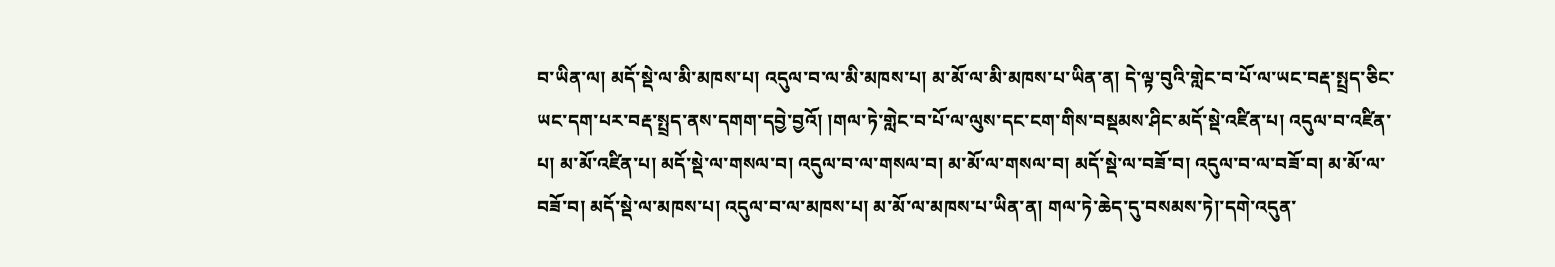བ་ཡིན་ལ། མདོ་སྡེ་ལ་མི་མཁས་པ། འདུལ་བ་ལ་མི་མཁས་པ། མ་མོ་ལ་མི་མཁས་པ་ཡིན་ན། དེ་ལྟ་བུའི་གླེང་བ་པོ་ལ་ཡང་བརྡ་སྤྲད་ཅིང་ཡང་དག་པར་བརྡ་སྤྲད་ནས་དགག་དབྱེ་བྱའོ། །གལ་ཏེ་གླེང་བ་པོ་ལ་ལུས་དང་ངག་གིས་བསྡམས་ཤིང་མདོ་སྡེ་འཛིན་པ། འདུལ་བ་འཛིན་པ། མ་མོ་འཛིན་པ། མདོ་སྡེ་ལ་གསལ་བ། འདུལ་བ་ལ་གསལ་བ། མ་མོ་ལ་གསལ་བ། མདོ་སྡེ་ལ་བཟོ་བ། འདུལ་བ་ལ་བཟོ་བ། མ་མོ་ལ་བཟོ་བ། མདོ་སྡེ་ལ་མཁས་པ། འདུལ་བ་ལ་མཁས་པ། མ་མོ་ལ་མཁས་པ་ཡིན་ན། གལ་ཏེ་ཆེད་དུ་བསམས་ཏེ།་དགེ་འདུན་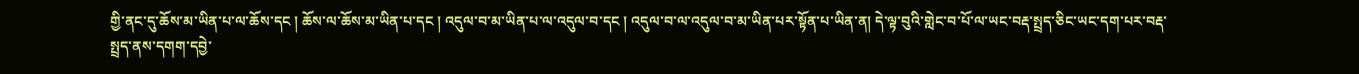གྱི་ནང་དུ་ཆོས་མ་ཡིན་པ་ལ་ཆོས་དང ། ཆོས་ལ་ཆོས་མ་ཡིན་པ་དང ། འདུལ་བ་མ་ཡིན་པ་ལ་འདུལ་བ་དང ། འདུལ་བ་ལ་འདུལ་བ་མ་ཡིན་པར་སྟོན་པ་ཡིན་ན། དེ་ལྟ་བུའི་གླེང་བ་པོ་ལ་ཡང་བརྡ་སྤྲད་ཅིང་ཡང་དག་པར་བརྡ་སྤྲད་ནས་དགག་དབྱེ་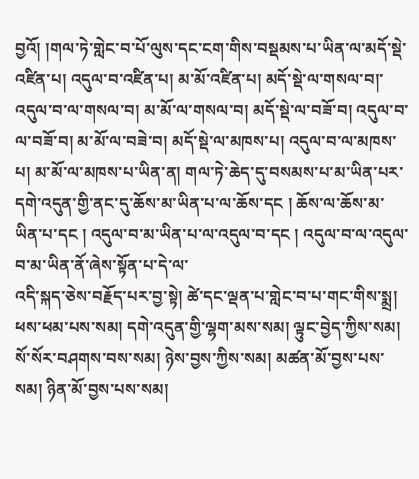བྱའོ། །གལ་ཏེ་གླེང་བ་པོ་ལུས་དང་ངག་གིས་བསྡམས་པ་ཡིན་ལ་མདོ་སྡེ་འཛིན་པ། འདུལ་བ་འཛིན་པ། མ་མོ་འཛིན་པ། མདོ་སྡེ་ལ་གསལ་བ།་འདུལ་བ་ལ་གསལ་བ། མ་མོ་ལ་གསལ་བ། མདོ་སྡེ་ལ་བཟོ་བ། འདུལ་བ་ལ་བཟོ་བ། མ་མོ་ལ་བཟེ་བ། མདོ་སྡེ་ལ་མཁས་པ། འདུལ་བ་ལ་མཁས་པ། མ་མོ་ལ་མཁས་པ་ཡིན་ན། གལ་ཏེ་ཆེད་དུ་བསམས་པ་མ་ཡིན་པར་དགེ་འདུན་གྱི་ནང་དུ་ཆོས་མ་ཡིན་པ་ལ་ཆོས་དང ། ཆོས་ལ་ཆོས་མ་ཡིན་པ་དང ། འདུལ་བ་མ་ཡིན་པ་ལ་འདུལ་བ་དང ། འདུལ་བ་ལ་འདུལ་བ་མ་ཡིན་ནོ་ཞེས་སྟོན་པ་དེ་ལ་
འདི་སྐད་ཅེས་བརྗོད་པར་བྱ་སྟེ། ཚེ་དང་ལྡན་པ་གླེང་བ་པ་གང་གིས་སྨྲ། ཕས་ཕམ་པས་སམ། དགེ་འདུན་གྱི་ལྷག་མས་སམ། ལྟུང་བྱེད་ཀྱིས་སམ། སོ་སོར་བཤགས་བས་སམ། ཉེས་བྱས་ཀྱིས་སམ། མཚན་མོ་བྱས་པས་སམ། ཉིན་མོ་བྱས་པས་སམ།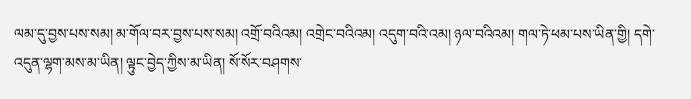ལམ་དུ་བྱས་པས་སམ། མ་གོལ་བར་བྱས་པས་སམ། འགྲོ་བའིའམ། འགྲེང་བའིའམ། འདུག་བའི་འམ། ཉལ་བའིའམ། གལ་ཏེ་ཕམ་པས་ཡིན་གྱི། དགེ་འདུན་ལྷག་མས་མ་ཡིན། ལྟུང་བྱེད་ཀྱིས་མ་ཡིན། སོ་སོར་བཤགས་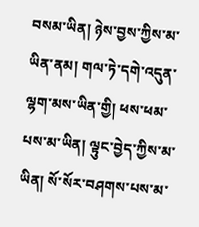བསམ་ཡིན། ཉེས་བྱས་ཀྱིས་མ་ཡིན་ནམ། གལ་ཏེ་དགེ་འདུན་ལྷག་མས་ཡིན་གྱི། ཕས་ཕམ་པས་མ་ཡིན། ལྟུང་བྱེད་ཀྱིས་མ་ཡིན། སོ་སོར་བཤགས་པས་མ་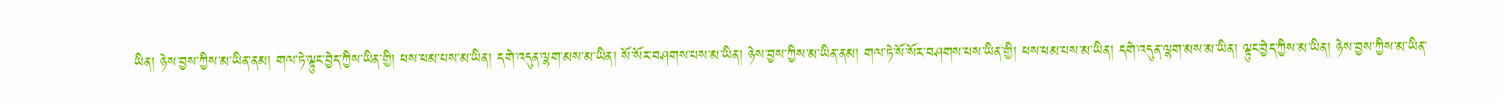ཡིན། ཉེས་བྱས་ཀྱིས་མ་ཡིན་ནམ། གལ་ཏེ་ལྟུང་བྱེད་ཀྱིས་ཡིན་གྱི། ཕས་ཕམ་པས་མ་ཡིན། དགེ་འདུན་ལྷག་མས་མ་ཡིན། སོ་སོར་བཤགས་པས་མ་ཡིན། ཉེས་བྱས་ཀྱིས་མ་ཡིན་ནམ། གལ་ཏེ་སོ་སོར་བཤགས་པས་ཡིན་གྱི། ཕས་ཕམ་པས་མ་ཡིན། དགེ་འདུན་ལྷག་མས་མ་ཡིན། ལྟུང་བྱེད་ཀྱིས་མ་ཡིན། ཉེས་བྱས་ཀྱིས་མ་ཡིན་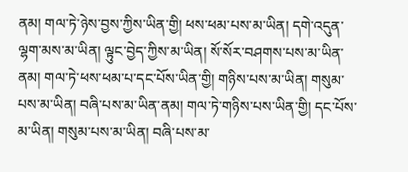ནམ། གལ་ཏེ་ཉེས་བྱས་ཀྱིས་ཡིན་གྱི། ཕས་ཕམ་པས་མ་ཡིན། དགེ་འདུན་ལྷག་མས་མ་ཡིན། ལྟུང་བྱེད་ཀྱིས་མ་ཡིན། སོ་སོར་བཤགས་པས་མ་ཡིན་ནམ། གལ་ཏེ་ཕས་ཕམ་པ་དང་པོས་ཡིན་གྱི། གཉིས་པས་མ་ཡིན། གསུམ་པས་མ་ཡིན། བཞི་པས་མ་ཡིན་ནམ། གལ་ཏེ་གཉིས་པས་ཡིན་གྱི། དང་པོས་མ་ཡིན། གསུམ་པས་མ་ཡིན། བཞི་པས་མ་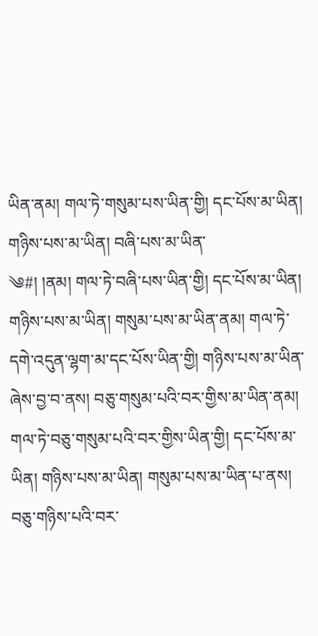ཡིན་ནམ། གལ་ཏེ་གསུམ་པས་ཡིན་གྱི། དང་པོས་མ་ཡིན། གཉིས་པས་མ་ཡིན། བཞི་པས་མ་ཡིན་
༄#། །ནམ། གལ་ཏེ་བཞི་པས་ཡིན་གྱི། དང་པོས་མ་ཡིན། གཉིས་པས་མ་ཡིན། གསུམ་པས་མ་ཡིན་ནམ། གལ་ཏེ་དགེ་འདུན་ལྷག་མ་དང་པོས་ཡིན་གྱི། གཉིས་པས་མ་ཡིན་ཞེས་བྱ་བ་ནས། བཅུ་གསུམ་པའི་བར་གྱིས་མ་ཡིན་ནམ། གལ་ཏེ་བཅུ་གསུམ་པའི་བར་གྱིས་ཡིན་གྱི། དང་པོས་མ་ཡིན། གཉིས་པས་མ་ཡིན། གསུམ་པས་མ་ཡིན་པ་ནས། བཅུ་གཉིས་པའི་བར་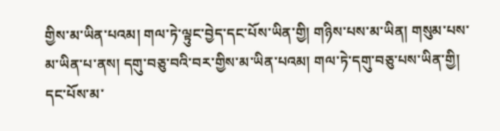གྱིས་མ་ཡིན་པའམ། གལ་ཏེ་ལྟུང་བྱེད་དང་པོས་ཡིན་གྱི། གཉིས་པས་མ་ཡིན། གསུམ་པས་མ་ཡིན་པ་ནས། དགུ་བཅུ་བའི་བར་གྱིས་མ་ཡིན་པའམ། གལ་ཏེ་དགུ་བཅུ་པས་ཡིན་གྱི། དང་པོས་མ་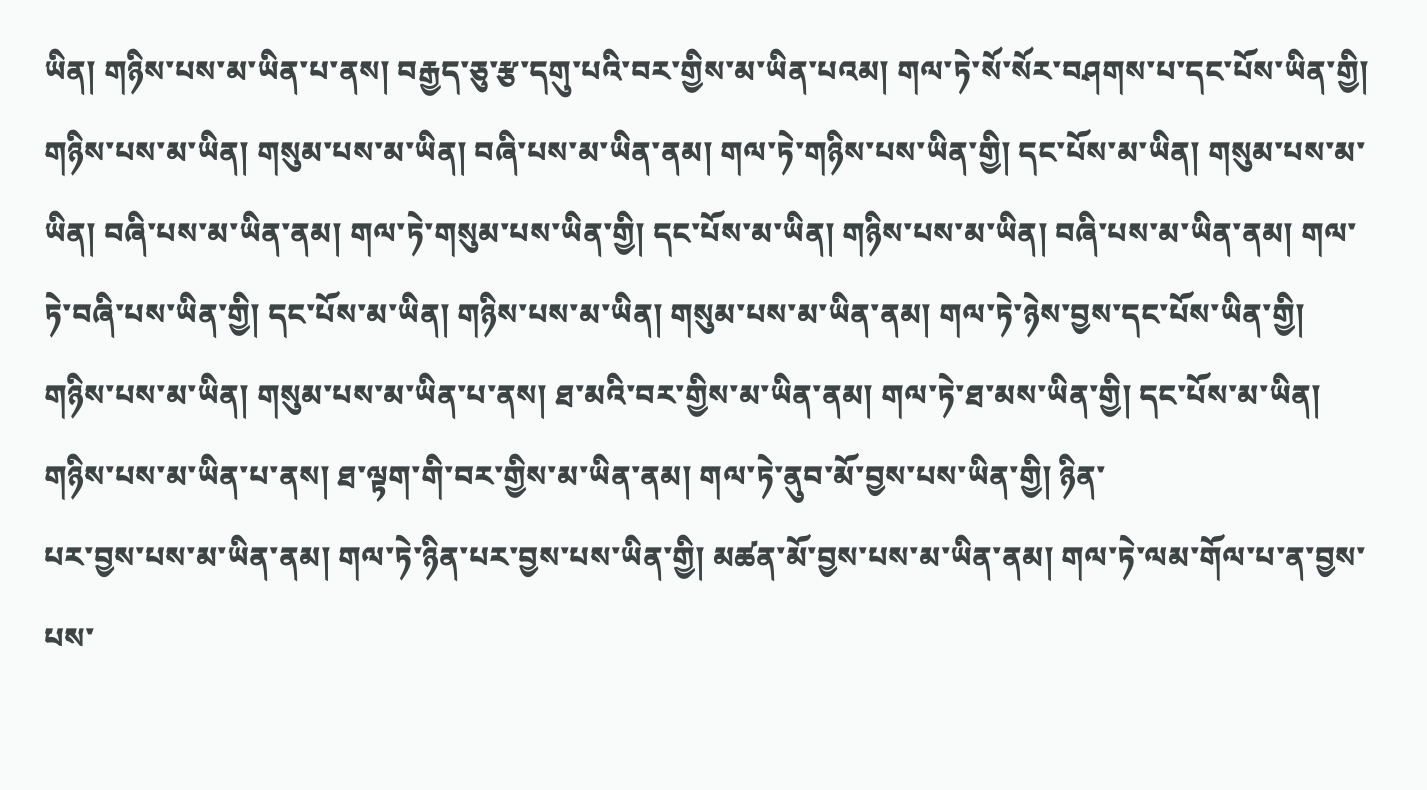ཡིན། གཉིས་པས་མ་ཡིན་པ་ནས། བརྒྱད་ཅུ་རྩ་དགུ་པའི་བར་གྱིས་མ་ཡིན་པའམ། གལ་ཏེ་སོ་སོར་བཤགས་པ་དང་པོས་ཡིན་གྱི། གཉིས་པས་མ་ཡིན། གསུམ་པས་མ་ཡིན། བཞི་པས་མ་ཡིན་ནམ། གལ་ཏེ་གཉིས་པས་ཡིན་གྱི། དང་པོས་མ་ཡིན། གསུམ་པས་མ་ཡིན། བཞི་པས་མ་ཡིན་ནམ། གལ་ཏེ་གསུམ་པས་ཡིན་གྱི། དང་པོས་མ་ཡིན། གཉིས་པས་མ་ཡིན། བཞི་པས་མ་ཡིན་ནམ། གལ་ཏེ་བཞི་པས་ཡིན་གྱི། དང་པོས་མ་ཡིན། གཉིས་པས་མ་ཡིན། གསུམ་པས་མ་ཡིན་ནམ། གལ་ཏེ་ཉེས་བྱས་དང་པོས་ཡིན་གྱི། གཉིས་པས་མ་ཡིན། གསུམ་པས་མ་ཡིན་པ་ནས། ཐ་མའི་བར་གྱིས་མ་ཡིན་ནམ། གལ་ཏེ་ཐ་མས་ཡིན་གྱི། དང་པོས་མ་ཡིན། གཉིས་པས་མ་ཡིན་པ་ནས། ཐ་ལྟག་གི་བར་གྱིས་མ་ཡིན་ནམ། གལ་ཏེ་ནུབ་མོ་བྱས་པས་ཡིན་གྱི། ཉིན་
པར་བྱས་པས་མ་ཡིན་ནམ། གལ་ཏེ་ཉིན་པར་བྱས་པས་ཡིན་གྱི། མཚན་མོ་བྱས་པས་མ་ཡིན་ནམ། གལ་ཏེ་ལམ་གོལ་པ་ན་བྱས་པས་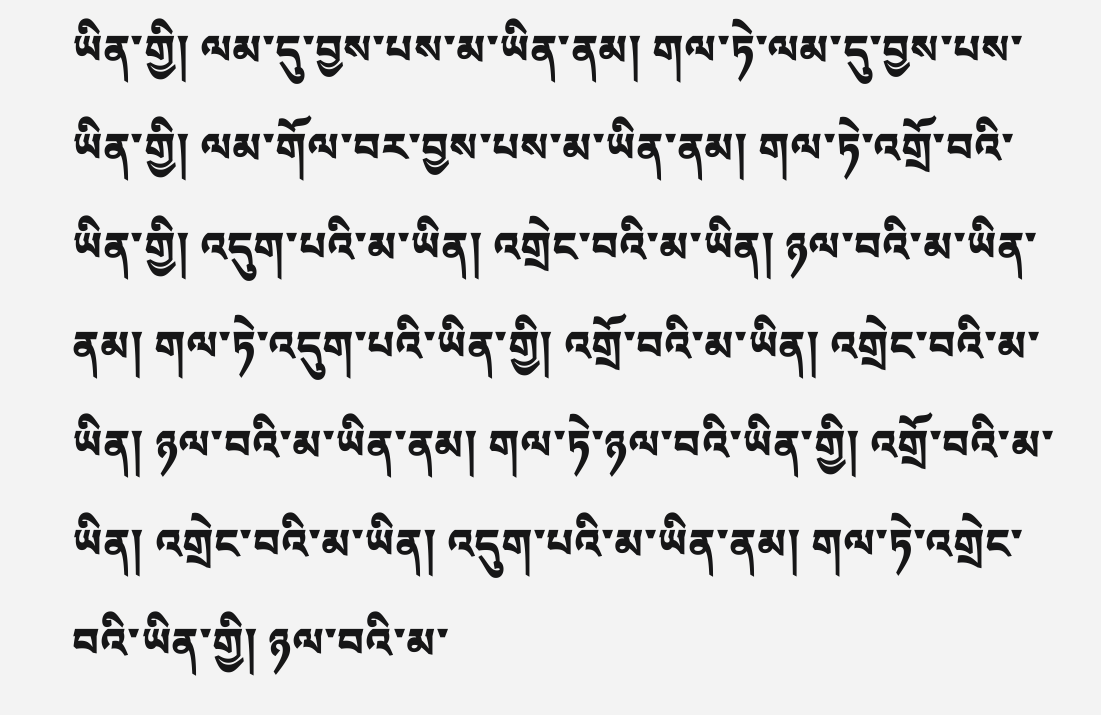ཡིན་གྱི། ལམ་དུ་བྱས་པས་མ་ཡིན་ནམ། གལ་ཏེ་ལམ་དུ་བྱས་པས་ཡིན་གྱི། ལམ་གོལ་བར་བྱས་པས་མ་ཡིན་ནམ། གལ་ཏེ་འགྲོ་བའི་ཡིན་གྱི། འདུག་པའི་མ་ཡིན། འགྲེང་བའི་མ་ཡིན། ཉལ་བའི་མ་ཡིན་ནམ། གལ་ཏེ་འདུག་པའི་ཡིན་གྱི། འགྲོ་བའི་མ་ཡིན། འགྲེང་བའི་མ་ཡིན། ཉལ་བའི་མ་ཡིན་ནམ། གལ་ཏེ་ཉལ་བའི་ཡིན་གྱི། འགྲོ་བའི་མ་ཡིན། འགྲེང་བའི་མ་ཡིན། འདུག་པའི་མ་ཡིན་ནམ། གལ་ཏེ་འགྲེང་བའི་ཡིན་གྱི། ཉལ་བའི་མ་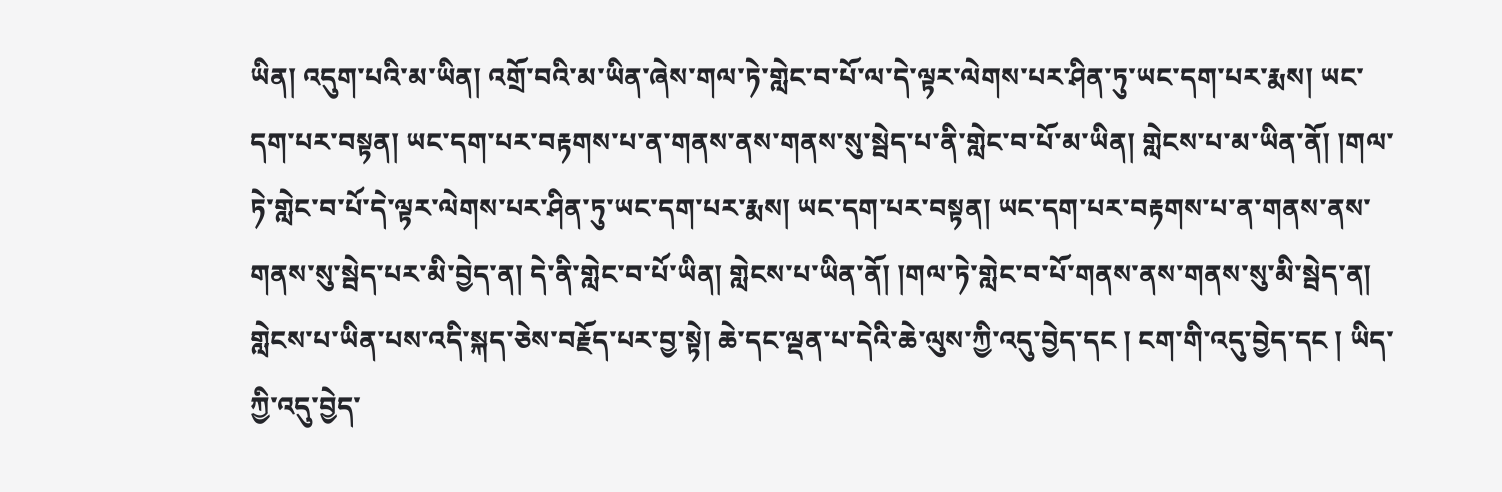ཡིན། འདུག་པའི་མ་ཡིན། འགྲོ་བའི་མ་ཡིན་ཞེས་གལ་ཏེ་གླེང་བ་པོ་ལ་དེ་ལྟར་ལེགས་པར་ཤིན་ཏུ་ཡང་དག་པར་རྨས། ཡང་དག་པར་བསྟན། ཡང་དག་པར་བརྟགས་པ་ན་གནས་ནས་གནས་སུ་སྦེད་པ་ནི་གླེང་བ་པོ་མ་ཡིན། གླེངས་པ་མ་ཡིན་ནོ། །གལ་ཏེ་གླེང་བ་པོ་དེ་ལྟར་ལེགས་པར་ཤིན་ཏུ་ཡང་དག་པར་རྨས། ཡང་དག་པར་བསྟན། ཡང་དག་པར་བརྟགས་པ་ན་གནས་ནས་གནས་སུ་སྦེད་པར་མི་བྱེད་ན། དེ་ནི་གླེང་བ་པོ་ཡིན། གླེངས་པ་ཡིན་ནོ། །གལ་ཏེ་གླེང་བ་པོ་གནས་ནས་གནས་སུ་མི་སྦེད་ན། གླེངས་པ་ཡིན་པས་འདི་སྐད་ཅེས་བརྗོད་པར་བྱ་སྟེ། ཆེ་དང་ལྡན་པ་དེའི་ཆེ་ལུས་ཀྱི་འདུ་བྱེད་དང ། ངག་གི་འདུ་བྱེད་དང ། ཡིད་ཀྱི་འདུ་བྱེད་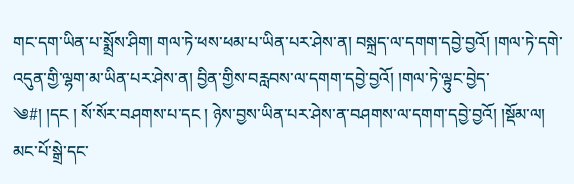གང་དག་ཡིན་པ་སྨྲོས་ཤིག། གལ་ཏེ་ཕས་ཕམ་པ་ཡིན་པར་ཤེས་ན། བསྐྲད་ལ་དགག་དབྱེ་བྱའོ། །གལ་ཏེ་དགེ་འདུན་གྱི་ལྷག་མ་ཡིན་པར་ཤེས་ན། བྱིན་གྱིས་བརླབས་ལ་དགག་དབྱེ་བྱའོ། །གལ་ཏེ་ལྟུང་བྱེད་
༄#། །དང ། སོ་སོར་བཤགས་པ་དང ། ཉེས་བྱས་ཡིན་པར་ཤེས་ན་བཤགས་ལ་དགག་དབྱེ་བྱའོ། །སྡོམ་ལ། མང་པོ་སྒྲེ་དང་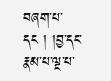བཞག་པ་དང ། །བྱ་དང་རྣམ་པ་ལྔ་པ་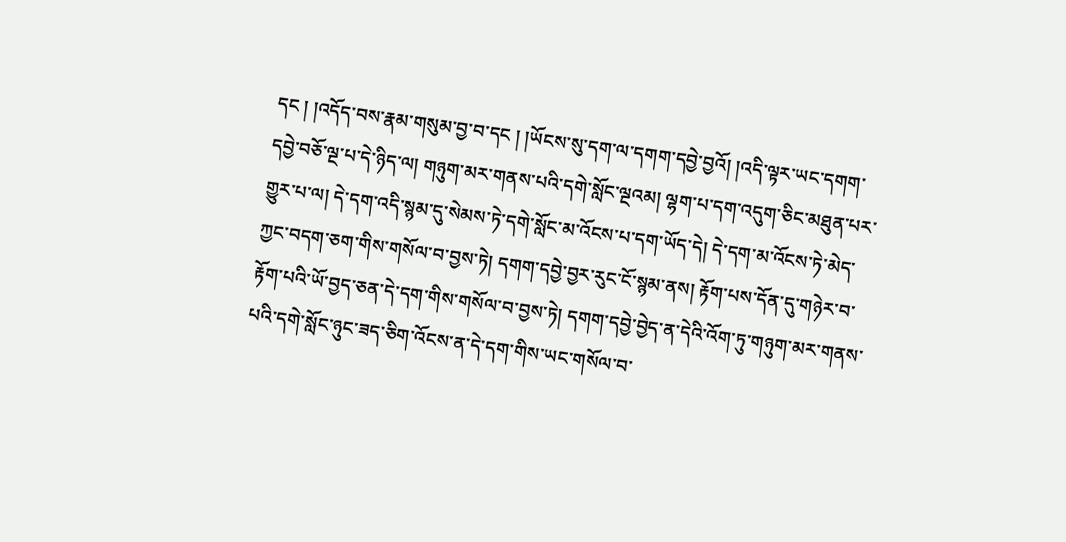དང ། །འདོད་བས་རྣམ་གསུམ་བྱ་བ་དང ། །ཡོངས་སུ་དག་ལ་དགག་དབྱེ་བྱའོ། །འདི་ལྟར་ཡང་དགག་དབྱེ་བཅོ་ལྔ་པ་དེ་ཉིད་ལ། གཉུག་མར་གནས་པའི་དགེ་སློང་ལྔའམ། ལྷག་པ་དག་འདུག་ཅིང་མཐུན་པར་གྱུར་པ་ལ། དེ་དག་འདི་སྙམ་དུ་སེམས་ཏེ་དགེ་སློང་མ་འོངས་པ་དག་ཡོད་དེ། དེ་དག་མ་འོངས་ཏེ་མེད་ཀྱང་བདག་ཅག་གིས་གསོལ་བ་བྱས་ཏེ། དགག་དབྱེ་བྱར་རུང་ངོ་སྙམ་ནས། རྟོག་པས་དོན་དུ་གཉེར་བ་རྟོག་པའི་ཡོ་བྱད་ཅན་དེ་དག་གིས་གསོལ་བ་བྱས་ཏེ། དགག་དབྱེ་བྱེད་ན་དེའི་འོག་ཏུ་གཉུག་མར་གནས་པའི་དགེ་སློང་ཉུང་ཟད་ཅིག་འོངས་ན་དེ་དག་གིས་ཡང་གསོལ་བ་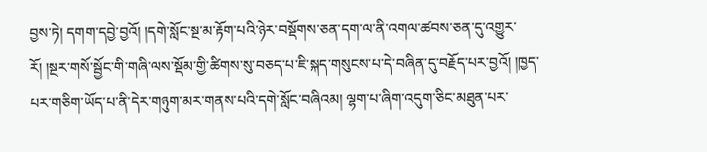བྱས་ཏེ། དགག་དབྱེ་བྱའོ། །དགེ་སློང་སྔ་མ་རྟོག་པའི་ཉེར་བསྡོགས་ཅན་དག་ལ་ནི་འགལ་ཚབས་ཅན་དུ་འགྱུར་རོ། །སྔར་གསོ་སྦྱོང་གི་གཞི་ལས་སྡོམ་གྱི་ཚིགས་སུ་བཅད་པ་ཇི་སྐད་གསུངས་པ་དེ་བཞིན་དུ་བརྗོད་པར་བྱའོ། །ཁྱད་པར་གཅིག་ཡོད་པ་ནི་དེར་གཉུག་མར་གནས་པའི་དགེ་སློང་བཞིའམ། ལྷག་པ་ཞིག་འདུག་ཅིང་མཐུན་པར་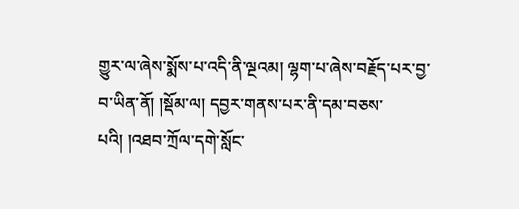གྱུར་ལ་ཞེས་སྨོས་པ་འདི་ནི་ལྔའམ། ལྷག་པ་ཞེས་བརྗོད་པར་བྱ་བ་ཡིན་ནོ། །སྡོམ་ལ། དབྱར་གནས་པར་ནི་དམ་བཅས་པའི། །འཐབ་ཀྲོལ་དགེ་སློང་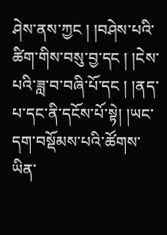ཤེས་ནས་ཀྱང ། །བཤེས་པའི་ཚིག་གིས་བསུ་བྱ་དང ། །ངེས་པའི་ཟླ་བ་བཞི་པོ་དང ། །ནད་པ་དང་ནི་དངོས་པོ་སྟེ། །ཡང་དག་བསྡོམས་པའི་ཚོགས་ཡིན་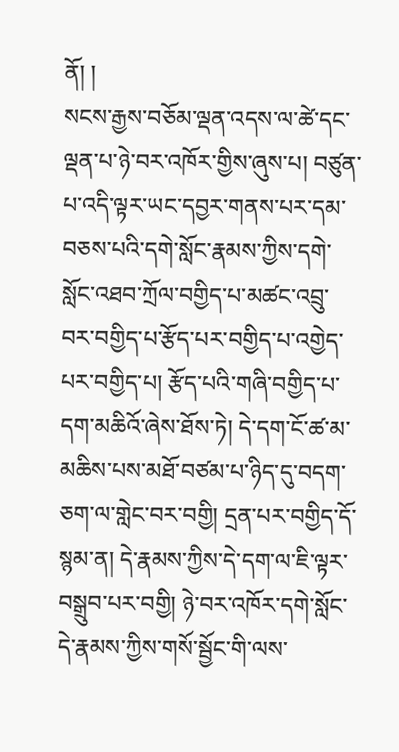ནོ། །
སངས་རྒྱས་བཅོམ་ལྡན་འདས་ལ་ཚེ་དང་ལྡན་པ་ཉེ་བར་འཁོར་གྱིས་ཞུས་པ། བཙུན་པ་འདི་ལྟར་ཡང་དབྱར་གནས་པར་དམ་བཅས་པའི་དགེ་སློང་རྣམས་ཀྱིས་དགེ་སློང་འཐབ་ཀྲོལ་བགྱིད་པ་མཚང་འབྲུ་བར་བགྱིད་པ་རྩོད་པར་བགྱིད་པ་འགྱེད་པར་བགྱིད་པ། རྩོད་པའི་གཞི་བགྱིད་པ་དག་མཆིའོ་ཞེས་ཐོས་ཏེ། དེ་དག་ངོ་ཚ་མ་མཆིས་པས་མཐོ་བཙམ་པ་ཉིད་དུ་བདག་ཅག་ལ་གླེང་བར་བགྱི། དྲན་པར་བགྱིད་དོ་སྙམ་ན། དེ་རྣམས་ཀྱིས་དེ་དག་ལ་ཇི་ལྟར་བསྒྲུབ་པར་བགྱི། ཉེ་བར་འཁོར་དགེ་སློང་དེ་རྣམས་ཀྱིས་གསོ་སྦྱོང་གི་ལས་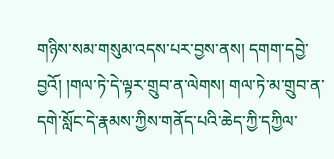གཉིས་སམ་གསུམ་འདས་པར་བྱས་ནས། དགག་དབྱེ་བྱའོ། །གལ་ཏེ་དེ་ལྟར་གྲུབ་ན་ལེགས། གལ་ཏེ་མ་གྲུབ་ན་དགེ་སློང་དེ་རྣམས་ཀྱིས་གནོད་པའི་ཆེད་ཀྱི་དཀྱིལ་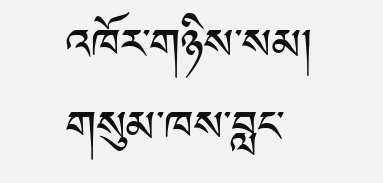འཁོར་གཉིས་སམ། གསུམ་ཁས་བླང་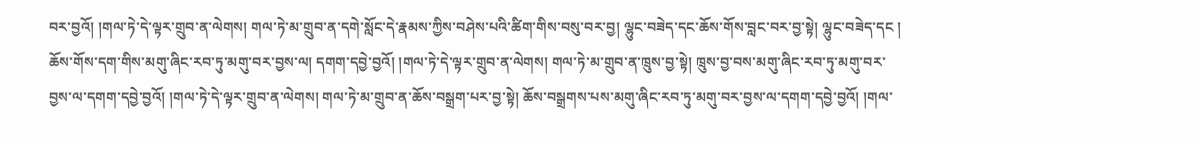བར་བྱའོ། །གལ་ཏེ་དེ་ལྟར་གྲུབ་ན་ལེགས། གལ་ཏེ་མ་གྲུབ་ན་དགེ་སློང་དེ་རྣམས་ཀྱིས་བཤེས་པའི་ཚིག་གིས་བསུ་བར་བྱ། ལྷུང་བཟེད་དང་ཆོས་གོས་བླང་བར་བྱ་སྟེ། ལྷུང་བཟེད་དང ། ཆོས་གོས་དག་གིས་མགུ་ཞིང་རབ་ཏུ་མགུ་བར་བྱས་ལ། དགག་དབྱེ་བྱའོ། །གལ་ཏེ་དེ་ལྟར་གྲུབ་ན་ལེགས། གལ་ཏེ་མ་གྲུབ་ན་ཁྲུས་བྱ་སྟེ། ཁྲུས་བྱ་བས་མགུ་ཞིང་རབ་ཏུ་མགུ་བར་བྱས་ལ་དགག་དབྱེ་བྱའོ། །གལ་ཏེ་དེ་ལྟར་གྲུབ་ན་ལེགས། གལ་ཏེ་མ་གྲུབ་ན་ཆོས་བསྒྲག་པར་བྱ་སྟེ། ཆོས་བསྒྲགས་པས་མགུ་ཞིང་རབ་ཏུ་མགུ་བར་བྱས་ལ་དགག་དབྱེ་བྱའོ། །གལ་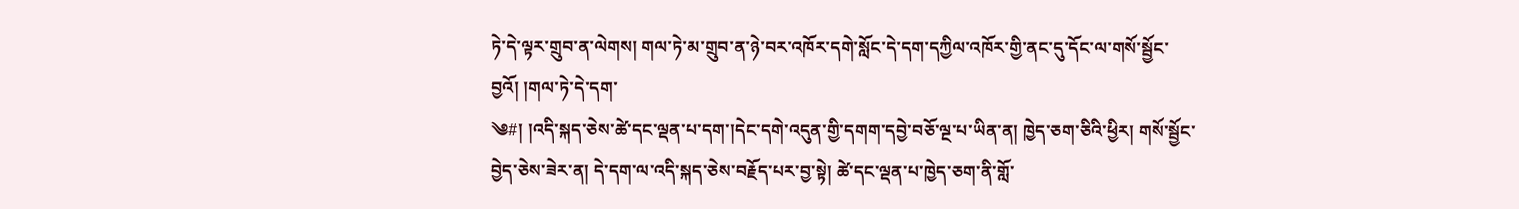ཏེ་དེ་ལྟར་གྲུབ་ན་ལེགས། གལ་ཏེ་མ་གྲུབ་ན་ཉེ་བར་འཁོར་དགེ་སློང་དེ་དག་དཀྱིལ་འཁོར་གྱི་ནང་དུ་དོང་ལ་གསོ་སྦྱོང་བྱའོ། །གལ་ཏེ་དེ་དག་
༄#། །འདི་སྐད་ཅེས་ཚེ་དང་ལྡན་པ་དག་།དེང་དགེ་འདུན་གྱི་དགག་དབྱེ་བཅོ་ལྔ་པ་ཡིན་ན། ཁྱེད་ཅག་ཅིའི་ཕྱིར། གསོ་སྦྱོང་བྱེད་ཅེས་ཟེར་ན། དེ་དག་ལ་འདི་སྐད་ཅེས་བརྗོད་པར་བྱ་སྟེ། ཚེ་དང་ལྡན་པ་ཁྱེད་ཅག་ནི་གློ་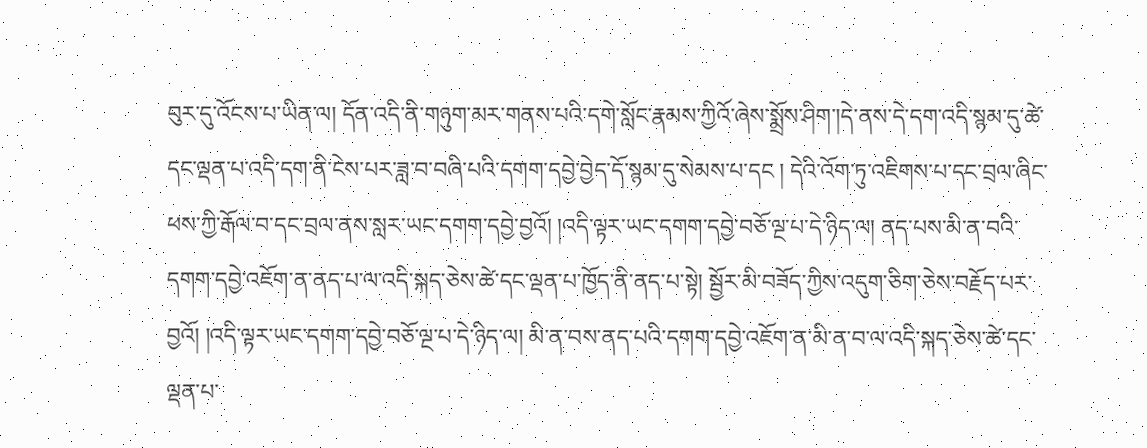བུར་དུ་འོངས་པ་ཡིན་ལ། དོན་འདི་ནི་གཉུག་མར་གནས་པའི་དགེ་སློང་རྣམས་ཀྱིའོ་ཞེས་སྨྲོས་ཤིག་།དེ་ནས་དེ་དག་འདི་སྙམ་དུ་ཚེ་དང་ལྡན་པ་འདི་དག་ནི་ངེས་པར་ཟླ་བ་བཞི་པའི་དགག་དབྱེ་བྱེད་དོ་སྙམ་དུ་སེམས་པ་དང ། དེའི་འོག་ཏུ་འཇིགས་པ་དང་བྲལ་ཞིང་ཕས་ཀྱི་རྒོལ་བ་དང་བྲལ་ནས་སླར་ཡང་དགག་དབྱེ་བྱའོ། །འདི་ལྟར་ཡང་དགག་དབྱེ་བཅོ་ལྔ་པ་དེ་ཉིད་ལ། ནད་པས་མི་ན་བའི་དགག་དབྱེ་འཇོག་ན་ནད་པ་ལ་འདི་སྐད་ཅེས་ཚེ་དང་ལྡན་པ་ཁྱོད་ནི་ནད་པ་སྟེ། སྦྱོར་མི་བཟོད་ཀྱིས་འདུག་ཅིག་ཅེས་བརྗོད་པར་བྱའོ། །འདི་ལྟར་ཡང་དགག་དབྱེ་བཅོ་ལྔ་པ་དེ་ཉིད་ལ། མི་ན་བས་ནད་པའི་དགག་དབྱེ་འཇོག་ན་མི་ན་བ་ལ་འདི་སྐད་ཅེས་ཚེ་དང་ལྡན་པ་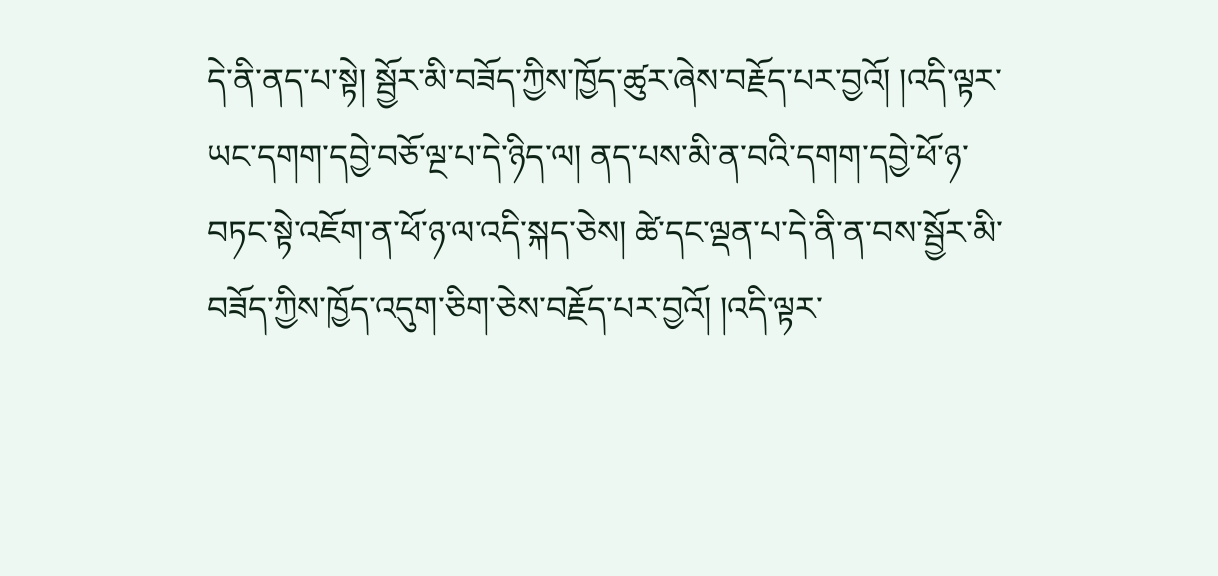དེ་ནི་ནད་པ་སྟེ། སྦྱོར་མི་བཟོད་ཀྱིས་ཁྱོད་ཚུར་ཞེས་བརྗོད་པར་བྱའོ། །འདི་ལྟར་ཡང་དགག་དབྱེ་བཅོ་ལྔ་པ་དེ་ཉིད་ལ། ནད་པས་མི་ན་བའི་དགག་དབྱེ་ཕོ་ཉ་བཏང་སྟེ་འཇོག་ན་ཕོ་ཉ་ལ་འདི་སྐད་ཅེས། ཚེ་དང་ལྡན་པ་དེ་ནི་ན་བས་སྦྱོར་མི་བཟོད་ཀྱིས་ཁྱོད་འདུག་ཅིག་ཅེས་བརྗོད་པར་བྱའོ། །འདི་ལྟར་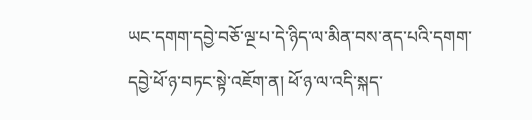ཡང་དགག་དབྱེ་བཅོ་ལྔ་པ་དེ་ཉིད་ལ་མིན་བས་ནད་པའི་དགག་དབྱེ་ཕོ་ཉ་བཏང་སྟེ་འཇོག་ན། ཕོ་ཉ་ལ་འདི་སྐད་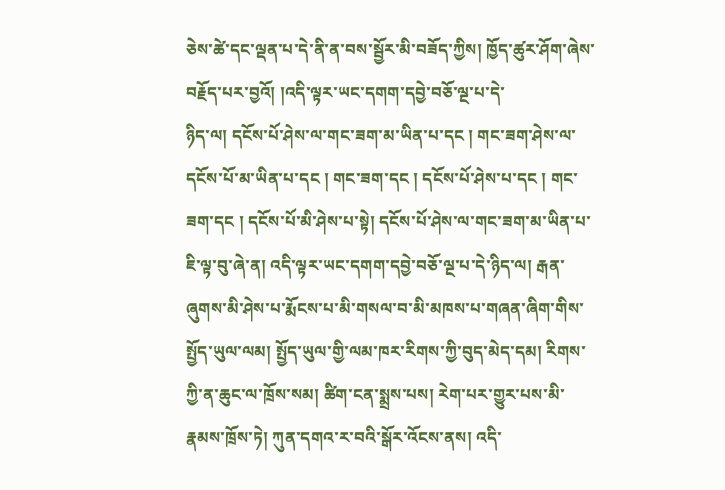ཅེས་ཚེ་དང་ལྡན་པ་དེ་ནི་ན་བས་སྦྱོར་མི་བཟོད་ཀྱིས། ཁྱོད་ཚུར་ཤོག་ཞེས་བརྗོད་པར་བྱའོ། །འདི་ལྟར་ཡང་དགག་དབྱེ་བཅོ་ལྔ་པ་དེ་
ཉིད་ལ། དངོས་པོ་ཤེས་ལ་གང་ཟག་མ་ཡིན་པ་དང ། གང་ཟག་ཤེས་ལ་དངོས་པོ་མ་ཡིན་པ་དང ། གང་ཟག་དང ། དངོས་པོ་ཤེས་པ་དང ། གང་ཟག་དང ། དངོས་པོ་མི་ཤེས་པ་སྟེ། དངོས་པོ་ཤེས་ལ་གང་ཟག་མ་ཡིན་པ་ཇི་ལྟ་བུ་ཞེ་ན། འདི་ལྟར་ཡང་དགག་དབྱེ་བཅོ་ལྔ་པ་དེ་ཉིད་ལ། རྒན་ཞུགས་མི་ཤེས་པ་རྨོངས་པ་མི་གསལ་བ་མི་མཁས་པ་གཞན་ཞིག་གིས་སྤྱོད་ཡུལ་ལམ། སྤྱོད་ཡུལ་གྱི་ལམ་ཁར་རིགས་ཀྱི་བུད་མེད་དམ། རིགས་ཀྱི་ན་ཆུང་ལ་ཁྲོས་སམ། ཚིག་ངན་སྨྲས་པས། རེག་པར་གྱུར་པས་མི་རྣམས་ཁྲོས་ཏེ། ཀུན་དགའ་ར་བའི་སྒོར་འོངས་ནས། འདི་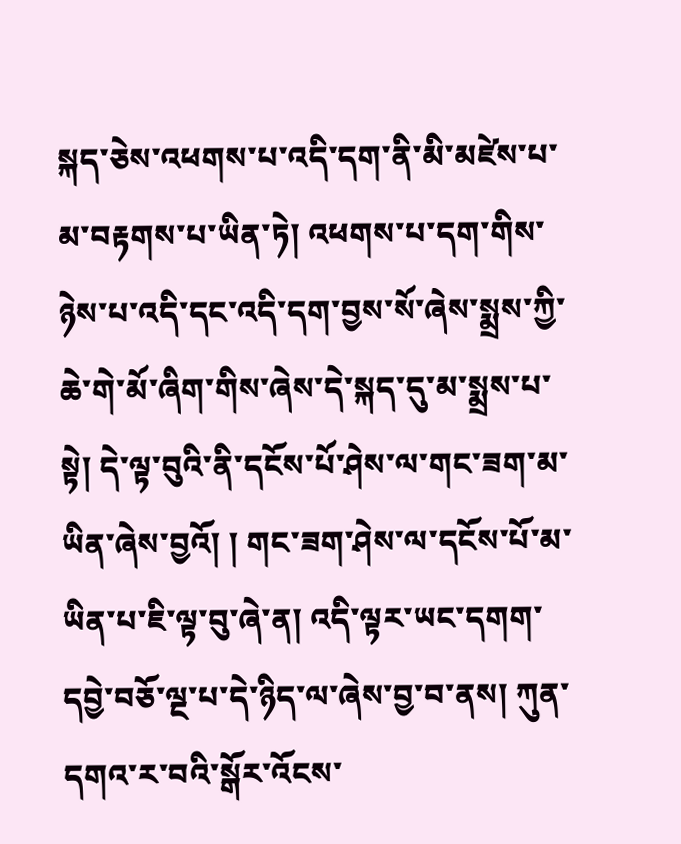སྐད་ཅེས་འཕགས་པ་འདི་དག་ནི་མི་མཛེས་པ་མ་བརྟགས་པ་ཡིན་ཏེ། འཕགས་པ་དག་གིས་ཉེས་པ་འདི་དང་འདི་དག་བྱས་སོ་ཞེས་སྨྲས་ཀྱི་ཆེ་གེ་མོ་ཞིག་གིས་ཞེས་དེ་སྐད་དུ་མ་སྨྲས་པ་སྟེ། དེ་ལྟ་བུའི་ནི་དངོས་པོ་ཤེས་ལ་གང་ཟག་མ་ཡིན་ཞེས་བྱའོ། ། གང་ཟག་ཤེས་ལ་དངོས་པོ་མ་ཡིན་པ་ཇི་ལྟ་བུ་ཞེ་ན། འདི་ལྟར་ཡང་དགག་དབྱེ་བཅོ་ལྔ་པ་དེ་ཉིད་ལ་ཞེས་བྱ་བ་ནས། ཀུན་དགའ་ར་བའི་སྒོར་འོངས་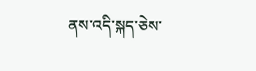ནས་འདི་སྐད་ཅེས་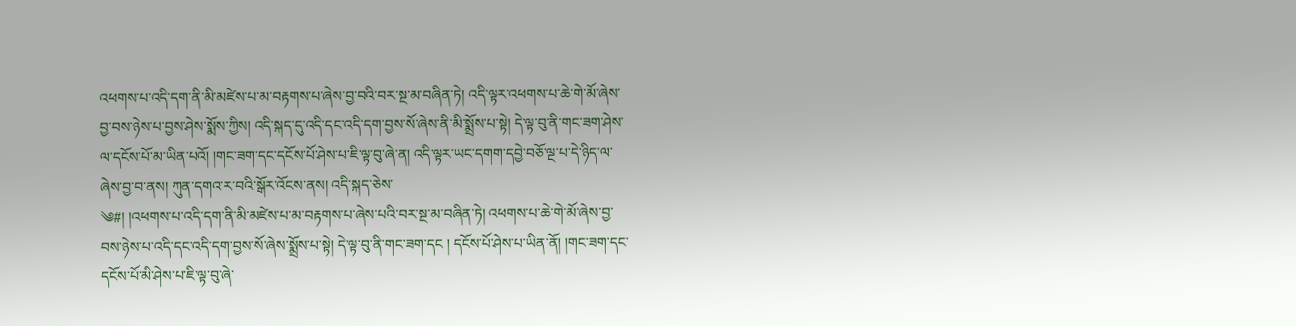འཕགས་པ་འདི་དག་ནི་མི་མཛེས་པ་མ་བརྟགས་པ་ཞེས་བྱ་བའི་བར་སྔ་མ་བཞིན་ཏེ། འདི་ལྟར་འཕགས་པ་ཆེ་གེ་མོ་ཞེས་བྱ་བས་ཉེས་པ་བྱས་ཤེས་སྨོས་ཀྱིས། འདི་སྐད་དུ་འདི་དང་འདི་དག་བྱས་སོ་ཞེས་ནི་མི་སྨྲོས་པ་སྟེ། དེ་ལྟ་བུ་ནི་གང་ཟག་ཤེས་ལ་དངོས་པོ་མ་ཡིན་པའོ། །གང་ཟག་དང་དངོས་པོ་ཤེས་པ་ཇི་ལྟ་བུ་ཞེ་ན། འདི་ལྟར་ཡང་དགག་དབྱེ་བཅོ་ལྔ་པ་དེ་ཉིད་ལ་ཞེས་བྱ་བ་ནས། ཀུན་དགའ་ར་བའི་སྒོར་འོངས་ནས། འདི་སྐད་ཅེས་
༄#། །འཕགས་པ་འདི་དག་ནི་མི་མཛེས་པ་མ་བརྟགས་པ་ཞེས་པའི་བར་སྔ་མ་བཞིན་ཏེ། འཕགས་པ་ཆེ་གེ་མོ་ཞེས་བྱ་བས་ཉེས་པ་འདི་དང་འདི་དག་བྱས་སོ་ཞེས་སྨྲོས་པ་སྟེ། དེ་ལྟ་བུ་ནི་གང་ཟག་དང ། དངོས་པོ་ཤེས་པ་ཡིན་ནོ། །གང་ཟག་དང་དངོས་པོ་མི་ཤེས་པ་ཇི་ལྟ་བུ་ཞེ་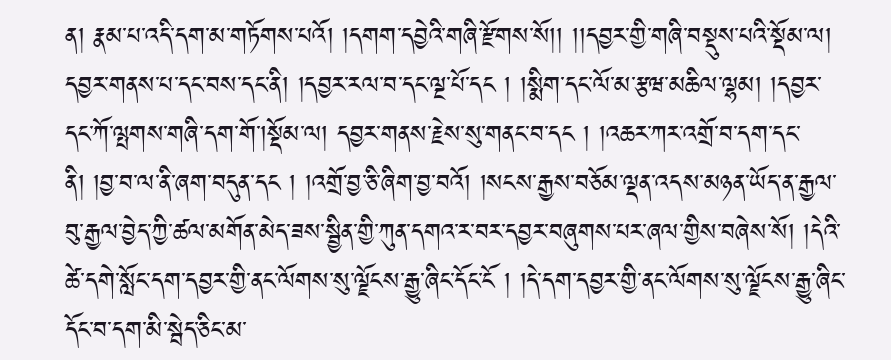ན། རྣམ་པ་འདི་དག་མ་གཏོགས་པའོ། །དགག་དབྱེའི་གཞི་རྫོགས་སོ།། །།དབྱར་གྱི་གཞི་བསྡུས་པའི་སྡོམ་ལ། དབྱར་གནས་པ་དང་བས་དང་ནི། །དབྱར་རལ་བ་དང་ལྔ་པོ་དང ། །སྨིག་དང་ལོ་མ་རྩཝ་མཆིལ་ལྷམ། །དབྱར་དང་ཀོ་ལྤགས་གཞི་དག་གོ་།སྡོམ་ལ། དབྱར་གནས་རྗེས་སུ་གནང་བ་དང ། །འཆར་ཀར་འགྲོ་བ་དག་དང་ནི། །བྱ་བ་ལ་ནི་ཞག་བདུན་དང ། །འགྲོ་བྱ་ཅི་ཞིག་བྱ་བའོ། །སངས་རྒྱས་བཅོམ་ལྡན་འདས་མཉན་ཡོད་ན་རྒྱལ་བུ་རྒྱལ་བྱེད་ཀྱི་ཚལ་མགོན་མེད་ཟས་སྦྱིན་གྱི་ཀུན་དགའ་ར་བར་དབྱར་བཞུགས་པར་ཞལ་གྱིས་བཞེས་སོ། །དེའི་ཚེ་དགེ་སློང་དག་དབྱར་གྱི་ནང་ལོགས་སུ་ལྗོངས་རྒྱུ་ཞིང་དོང་ངོ ། །དེ་དག་དབྱར་གྱི་ནང་ལོགས་སུ་ལྗོངས་རྒྱུ་ཞིང་དོང་བ་དག་མི་སྦེད་ཅིང་མ་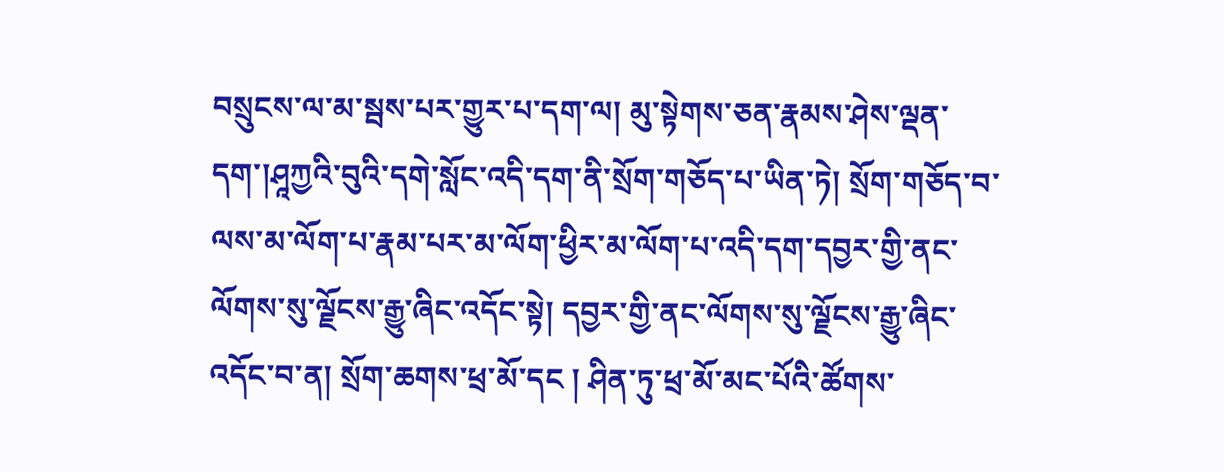བསྲུངས་ལ་མ་སྦས་པར་གྱུར་པ་དག་ལ། མུ་སྟེགས་ཅན་རྣམས་ཤེས་ལྡན་དག་།ཤཱཀྱའི་བུའི་དགེ་སློང་འདི་དག་ནི་སྲོག་གཅོད་པ་ཡིན་ཏེ། སྲོག་གཅོད་བ་ལས་མ་ལོག་པ་རྣམ་པར་མ་ལོག་ཕྱིར་མ་ལོག་པ་འདི་དག་དབྱར་གྱི་ནང་ལོགས་སུ་ལྗོངས་རྒྱུ་ཞིང་འདོང་སྟེ། དབྱར་གྱི་ནང་ལོགས་སུ་ལྗོངས་རྒྱུ་ཞིང་འདོང་བ་ན། སྲོག་ཆགས་ཕྲ་མོ་དང ། ཤིན་ཏུ་ཕྲ་མོ་མང་པོའི་ཚོགས་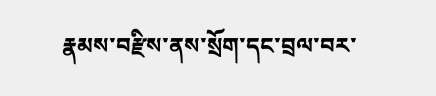རྣམས་བརྫིས་ནས་སྲོག་དང་བྲལ་བར་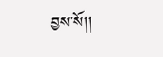བྱས་སོ།།